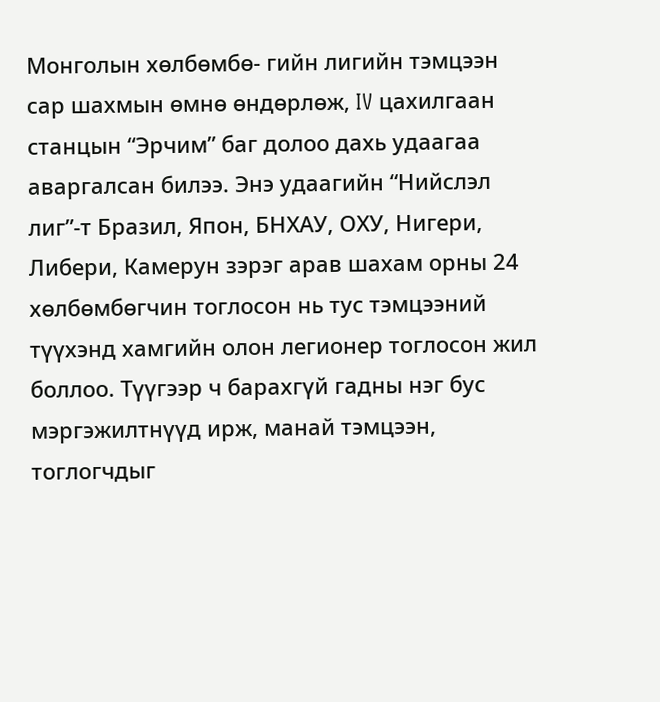Монголын хөлбөмбө- гийн лигийн тэмцээн сар шахмын өмнө өндөрлөж, IV цахилгаан станцын “Эрчим” баг долоо дахь удаагаа аваргалсан билээ. Энэ удаагийн “Нийслэл лиг”-т Бразил, Япон, БНХАУ, ОХУ, Нигери, Либери, Камерун зэрэг арав шахам орны 24 хөлбөмбөгчин тоглосон нь тус тэмцээний түүхэнд хамгийн олон легионер тоглосон жил боллоо. Түүгээр ч барахгүй гадны нэг бус мэргэжилтнүүд ирж, манай тэмцээн, тоглогчдыг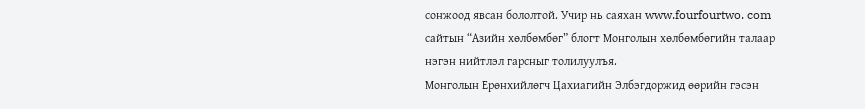сонжоод явсан бололтой. Учир нь саяхан www.fourfourtwo. com сайтын “Азийн хөлбөмбөг” блогт Монголын хөлбөмбөгийн талаар нэгэн нийтлэл гарсныг толилуулъя.
Монголын Ерөнхийлөгч Цахиагийн Элбэгдоржид өөрийн гэсэн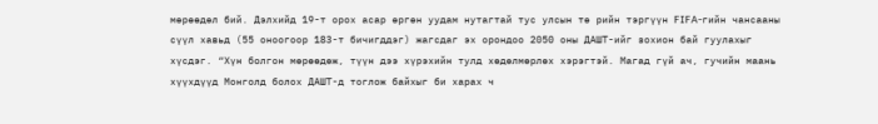мөрөөдөл бий. Дэлхийд 19-т орох асар өргөн уудам нутагтай тус улсын тө рийн тэргүүн FIFA-гийн чансааны сүүл хавьд (55 оноогоор 183-т бичигддэг) жагсдаг эх орондоо 2050 оны ДАШТ-ийг зохион бай гуулахыг хүсдэг. “Хүн болгон мөрөөдөж, түүн дээ хүрэхийн тулд хөдөлмөрлөх хэрэгтэй. Магад гүй ач, гучийн маань хүүхдүүд Монголд болох ДАШТ-д тоглож байхыг би харах ч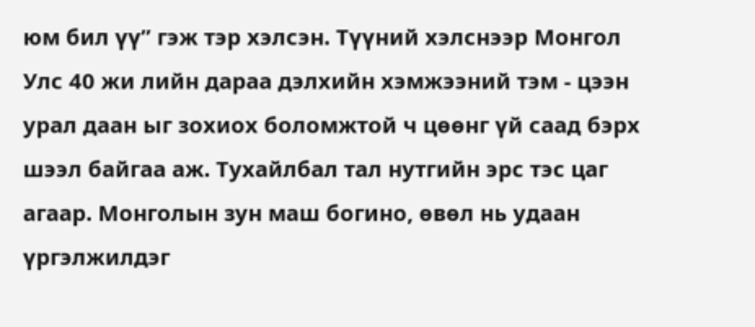юм бил үү” гэж тэр хэлсэн. Түүний хэлснээр Монгол Улс 40 жи лийн дараа дэлхийн хэмжээний тэм - цээн урал даан ыг зохиох боломжтой ч цөөнг үй саад бэрх шээл байгаа аж. Тухайлбал тал нутгийн эрс тэс цаг агаар. Монголын зун маш богино, өвөл нь удаан үргэлжилдэг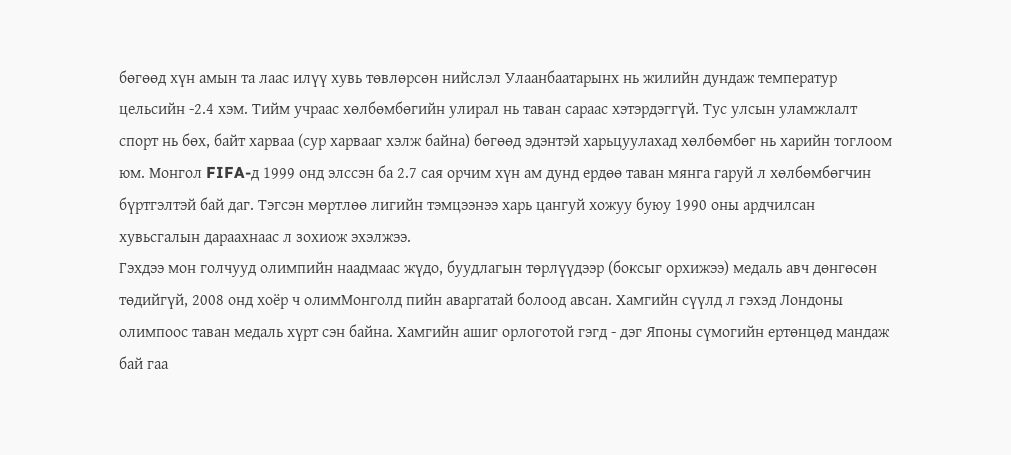бөгөөд хүн амын та лаас илүү хувь төвлөрсөн нийслэл Улаанбаатарынх нь жилийн дундаж температур цельсийн -2.4 хэм. Тийм учраас хөлбөмбөгийн улирал нь таван сараас хэтэрдэггүй. Тус улсын уламжлалт спорт нь бөх, байт харваа (сур харвааг хэлж байна) бөгөөд эдэнтэй харьцуулахад хөлбөмбөг нь харийн тоглоом юм. Монгол FIFA-д 1999 онд элссэн ба 2.7 сая орчим хүн ам дунд ердөө таван мянга гаруй л хөлбөмбөгчин бүртгэлтэй бай даг. Тэгсэн мөртлөө лигийн тэмцээнээ харь цангуй хожуу буюу 1990 оны ардчилсан хувьсгалын дараахнаас л зохиож эхэлжээ.
Гэхдээ мон голчууд олимпийн наадмаас жүдо, буудлагын төрлүүдээр (боксыг орхижээ) медаль авч дөнгөсөн төдийгүй, 2008 онд хоёр ч олимМонголд пийн аваргатай болоод авсан. Хамгийн сүүлд л гэхэд Лондоны олимпоос таван медаль хүрт сэн байна. Хамгийн ашиг орлоготой гэгд - дэг Японы сүмогийн ертөнцөд мандаж бай гаа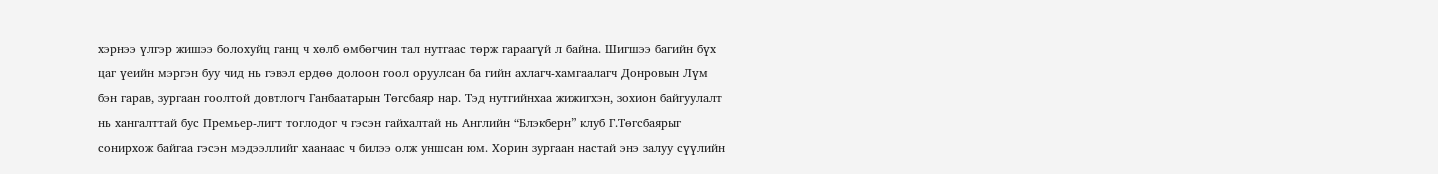хэрнээ үлгэр жишээ болохуйц ганц ч хөлб өмбөгчин тал нутгаас төрж гараагүй л байна. Шигшээ багийн бүх цаг үеийн мэргэн буу чид нь гэвэл ердөө долоон гоол оруулсан ба гийн ахлагч-хамгаалагч Донровын Лүм бэн гарав, зургаан гоолтой довтлогч Ганбаатарын Төгсбаяр нар. Тэд нутгийнхаа жижигхэн, зохион байгуулалт нь хангалттай бус Премьер-лигт тоглодог ч гэсэн гайхалтай нь Английн “Блэкберн” клуб Г.Төгсбаярыг сонирхож байгаа гэсэн мэдээллийг хаанаас ч билээ олж уншсан юм. Хорин зургаан настай энэ залуу сүүлийн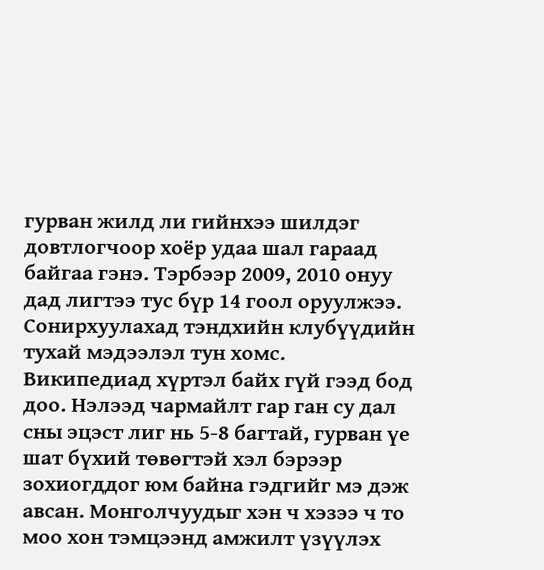гурван жилд ли гийнхээ шилдэг довтлогчоор хоёр удаа шал гараад байгаа гэнэ. Тэрбээр 2009, 2010 онуу дад лигтээ тус бүр 14 гоол оруулжээ. Сонирхуулахад тэндхийн клубүүдийн тухай мэдээлэл тун хомс. Википедиад хүртэл байх гүй гээд бод доо. Нэлээд чармайлт гар ган су дал сны эцэст лиг нь 5-8 багтай, гурван үе шат бүхий төвөгтэй хэл бэрээр зохиогддог юм байна гэдгийг мэ дэж авсан. Монголчуудыг хэн ч хэзээ ч то моо хон тэмцээнд амжилт үзүүлэх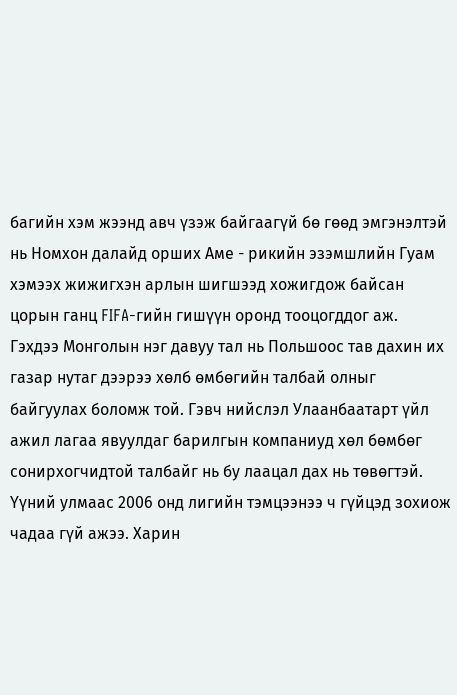багийн хэм жээнд авч үзэж байгаагүй бө гөөд эмгэнэлтэй нь Номхон далайд орших Аме - рикийн эзэмшлийн Гуам хэмээх жижигхэн арлын шигшээд хожигдож байсан цорын ганц FIFA-гийн гишүүн оронд тооцогддог аж.
Гэхдээ Монголын нэг давуу тал нь Польшоос тав дахин их газар нутаг дээрээ хөлб өмбөгийн талбай олныг байгуулах боломж той. Гэвч нийслэл Улаанбаатарт үйл ажил лагаа явуулдаг барилгын компаниуд хөл бөмбөг сонирхогчидтой талбайг нь бу лаацал дах нь төвөгтэй. Үүний улмаас 2006 онд лигийн тэмцээнээ ч гүйцэд зохиож чадаа гүй ажээ. Харин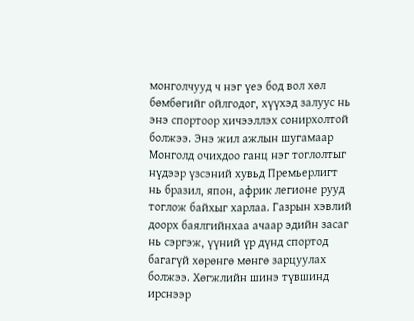монголчууд ч нэг үеэ бод вол хөл бөмбөгийг ойлгодог, хүүхэд залуус нь энэ спортоор хичээллэх сонирхолтой болжээ. Энэ жил ажлын шугамаар Монголд очихдоо ганц нэг тоглолтыг нүдээр үзсэний хувьд Премьерлигт нь бразил, япон, африк легионе рууд тоглож байхыг харлаа. Газрын хэвлий доорх баялгийнхаа ачаар эдийн засаг нь сэргэж, үүний үр дүнд спортод багагүй хөрөнгө мөнгө зарцуулах болжээ. Хөгжлийн шинэ түвшинд ирснээр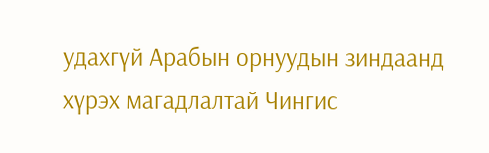удахгүй Арабын орнуудын зиндаанд хүрэх магадлалтай Чингис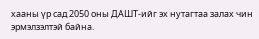хааны үр сад 2050 оны ДАШТ-ийг эх нутагтаа залах чин эрмэлзэлтэй байна.